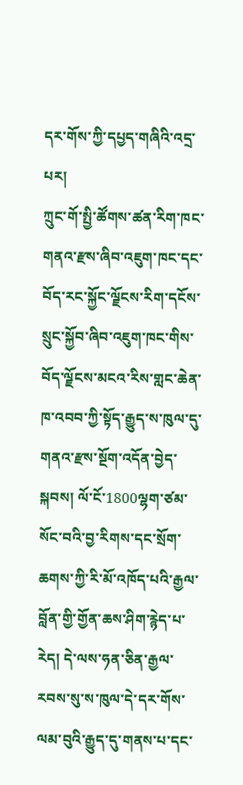དར་གོས་ཀྱི་དཔྱད་གཞིའི་འདྲ་པར།
ཀྲུང་གོ་སྤྱི་ཚོགས་ཚན་རིག་ཁང་གནའ་རྫས་ཞིབ་འཇུག་ཁང་དང་བོད་རང་སྐྱོང་ལྗོངས་རིག་དངོས་སྲུང་སྐྱོབ་ཞིབ་འཇུག་ཁང་གིས་བོད་ལྗོངས་མངའ་རིས་གླང་ཆེན་ཁ་འབབ་ཀྱི་སྟོད་རྒྱུད་ས་ཁུལ་དུ་གནའ་རྫས་སྔོག་འདོན་བྱེད་སྐབས། ལོ་ངོ་1800ལྷག་ཙམ་སོང་བའི་བྱ་རིགས་དང་སྲོག་ཆགས་ཀྱི་རི་མོ་འཁོད་པའི་རྒྱལ་བློན་གྱི་གྱོན་ཆས་ཤིག་རྙེད་པ་རེད། དེ་ལས་ཧན་ཅིན་རྒྱལ་རབས་སུ་ས་ཁུལ་དེ་དར་གོས་ལམ་བུའི་རྒྱུད་དུ་གནས་པ་དང་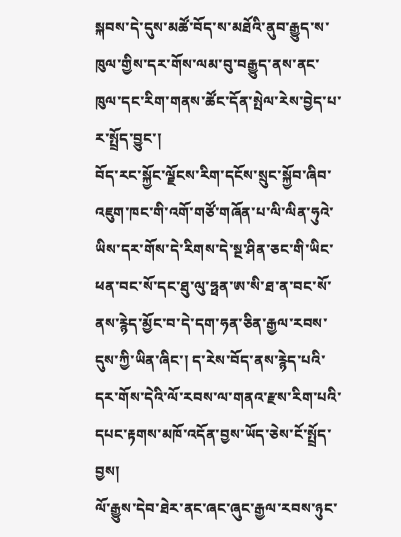སྐབས་དེ་དུས་མཚོ་བོད་ས་མཐོའི་ནུབ་རྒྱུད་ས་ཁུལ་གྱིས་དར་གོས་ལམ་བུ་བརྒྱུད་ནས་ནང་ཁུལ་དང་རིག་གནས་ཚོང་དོན་སྤེལ་རེས་བྱེད་པ་ར་སྤྲོད་བྱུང་།
བོད་རང་སྐྱོང་ལྗོངས་རིག་དངོས་སྲུང་སྐྱོབ་ཞིབ་འཇུག་ཁང་གི་འགོ་གཙོ་གཞོན་པ་ལི་ལིན་ཧུའེ་ཡིས་དར་གོས་དེ་རིགས་དེ་སྔ་ཤིན་ཅང་གི་ཡིང་ཕན་བང་སོ་དང་ཐུ་ལུ་ཧྥན་ཨ་སི་ཐ་ན་བང་སོ་ནས་རྙེད་མྱོང་བ་དེ་དག་ཧན་ཅིན་རྒྱལ་རབས་དུས་ཀྱི་ཡིན་ཞིང་། ད་རེས་བོད་ནས་རྙེད་པའི་དར་གོས་དེའི་ལོ་རབས་ལ་གནའ་རྫས་རིག་པའི་དཔང་རྟགས་མཁོ་འདོན་བྱས་ཡོད་ཅེས་ངོ་སྤྲོད་བྱས།
ལོ་རྒྱུས་དེབ་ཐེར་ནང་ཞང་ཞུང་རྒྱལ་རབས་ཉུང་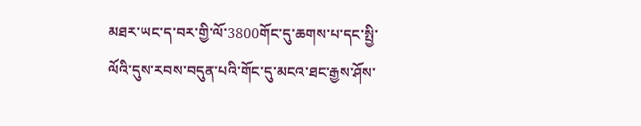མཐར་ཡང་ད་བར་གྱི་ལོ་3800གོང་དུ་ཆགས་པ་དང་སྤྱི་ལོའི་དུས་རབས་བདུན་པའི་གོང་དུ་མངའ་ཐང་རྒྱས་ཤོས་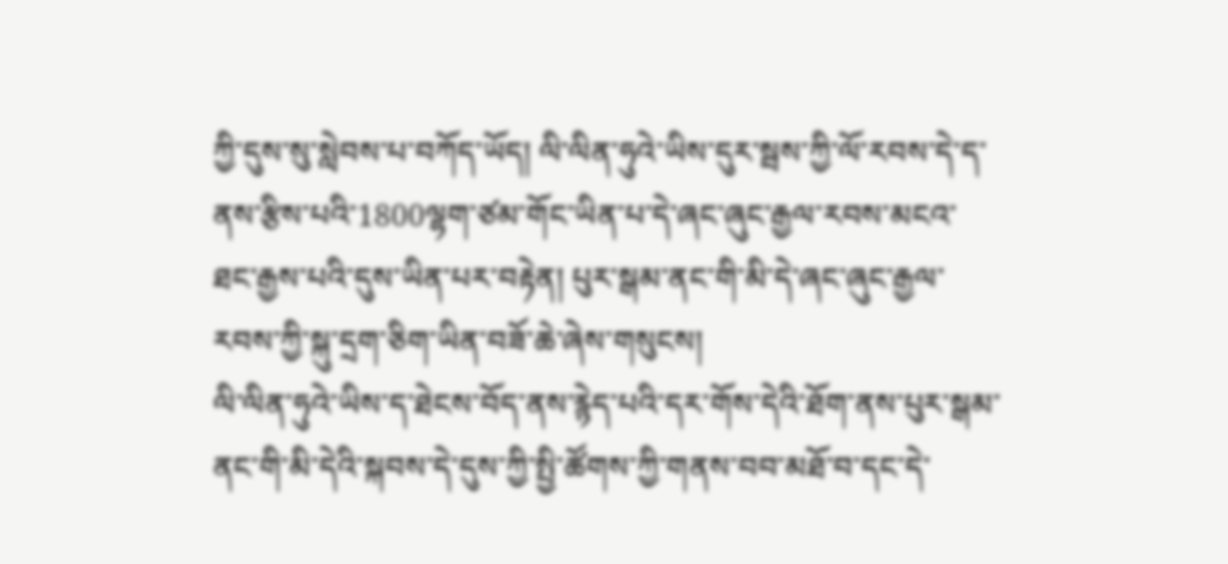ཀྱི་དུས་སུ་སླེབས་པ་བཀོད་ཡོད། ལི་ལིན་ཧུའེ་ཡིས་དུར་སྦས་ཀྱི་ལོ་རབས་དེ་ད་ནས་རྩིས་པའི་1800ལྷག་ཙམ་གོང་ཡིན་པ་དེ་ཞང་ཞུང་རྒྱལ་རབས་མངའ་ཐང་རྒྱས་པའི་དུས་ཡིན་པར་བརྟེན། པུར་སྒམ་ནང་གི་མི་དེ་ཞང་ཞུང་རྒྱལ་རབས་ཀྱི་སྐུ་དྲག་ཅིག་ཡིན་བཟོ་ཆེ་ཞེས་གསུངས།
ལི་ལིན་ཧུའེ་ཡིས་ད་ཐེངས་བོད་ནས་རྙེད་པའི་དར་གོས་དེའི་ཐོག་ནས་པུར་སྒམ་ནང་གི་མི་དེའི་སྐབས་དེ་དུས་ཀྱི་སྤྱི་ཚོགས་ཀྱི་གནས་བབ་མཐོ་བ་དང་དེ་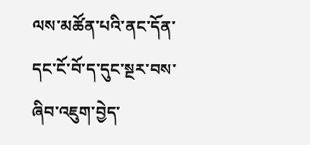ལས་མཚོན་པའི་ནང་དོན་དང་ངོ་བོ་ད་དུང་སྔར་བས་ཞིབ་འཇུག་བྱེད་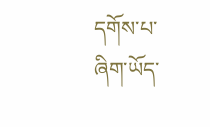དགོས་པ་ཞིག་ཡོད་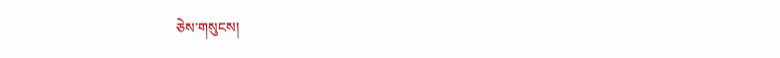ཅེས་གསུངས།